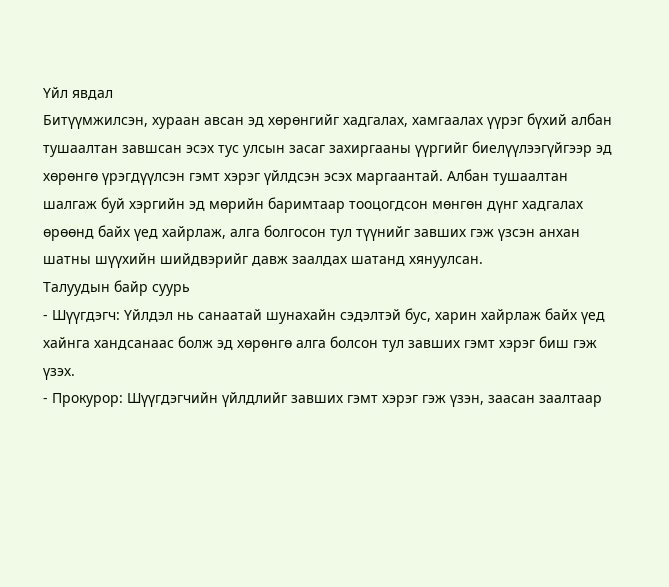Үйл явдал
Битүүмжилсэн, хураан авсан эд хөрөнгийг хадгалах, хамгаалах үүрэг бүхий албан тушаалтан завшсан эсэх тус улсын засаг захиргааны үүргийг биелүүлээгүйгээр эд хөрөнгө үрэгдүүлсэн гэмт хэрэг үйлдсэн эсэх маргаантай. Албан тушаалтан шалгаж буй хэргийн эд мөрийн баримтаар тооцогдсон мөнгөн дүнг хадгалах өрөөнд байх үед хайрлаж, алга болгосон тул түүнийг завших гэж үзсэн анхан шатны шүүхийн шийдвэрийг давж заалдах шатанд хянуулсан.
Талуудын байр суурь
- Шүүгдэгч: Үйлдэл нь санаатай шунахайн сэдэлтэй бус, харин хайрлаж байх үед хайнга хандсанаас болж эд хөрөнгө алга болсон тул завших гэмт хэрэг биш гэж үзэх.
- Прокурор: Шүүгдэгчийн үйлдлийг завших гэмт хэрэг гэж үзэн, заасан заалтаар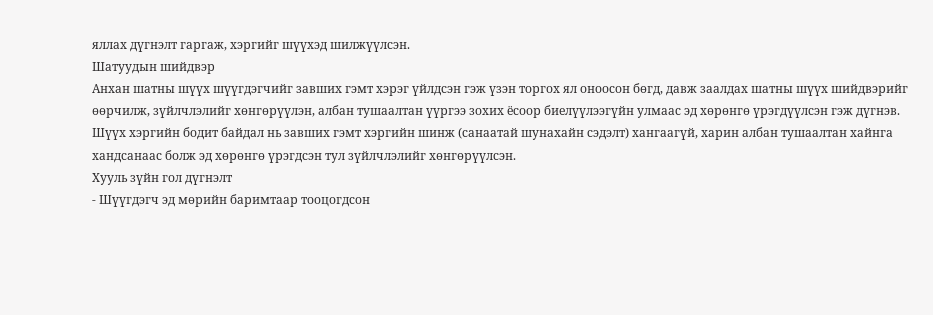яллах дүгнэлт гаргаж, хэргийг шүүхэд шилжүүлсэн.
Шатуудын шийдвэр
Анхан шатны шүүх шүүгдэгчийг завших гэмт хэрэг үйлдсэн гэж үзэн торгох ял оноосон бөгд, давж заалдах шатны шүүх шийдвэрийг өөрчилж, зүйлчлэлийг хөнгөрүүлэн, албан тушаалтан үүргээ зохих ёсоор биелүүлээгүйн улмаас эд хөрөнгө үрэгдүүлсэн гэж дүгнэв. Шүүх хэргийн бодит байдал нь завших гэмт хэргийн шинж (санаатай шунахайн сэдэлт) хангаагүй, харин албан тушаалтан хайнга хандсанаас болж эд хөрөнгө үрэгдсэн тул зүйлчлэлийг хөнгөрүүлсэн.
Хууль зүйн гол дүгнэлт
- Шүүгдэгч эд мөрийн баримтаар тооцогдсон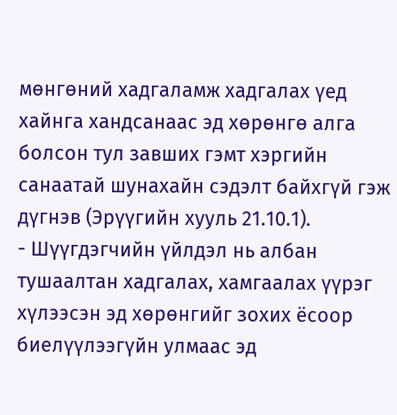мөнгөний хадгаламж хадгалах үед хайнга хандсанаас эд хөрөнгө алга болсон тул завших гэмт хэргийн санаатай шунахайн сэдэлт байхгүй гэж дүгнэв (Эрүүгийн хууль 21.10.1).
- Шүүгдэгчийн үйлдэл нь албан тушаалтан хадгалах, хамгаалах үүрэг хүлээсэн эд хөрөнгийг зохих ёсоор биелүүлээгүйн улмаас эд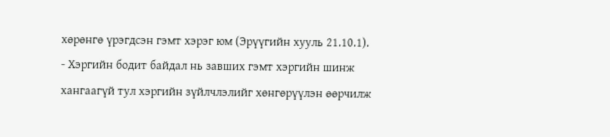хөрөнгө үрэгдсэн гэмт хэрэг юм (Эрүүгийн хууль 21.10.1).
- Хэргийн бодит байдал нь завших гэмт хэргийн шинж хангаагүй тул хэргийн зүйлчлэлийг хөнгөрүүлэн өөрчилж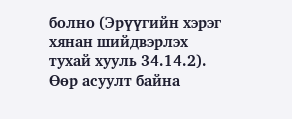болно (Эрүүгийн хэрэг хянан шийдвэрлэх тухай хууль 34.14.2).
Өөр асуулт байна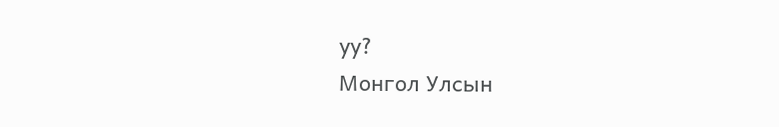уу?
Монгол Улсын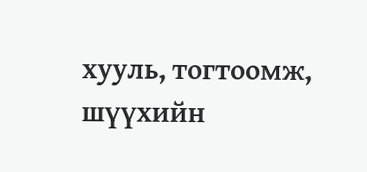хууль, тогтоомж, шүүхийн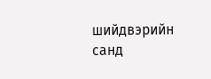шийдвэрийн санд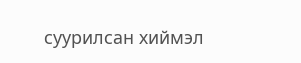суурилсан хиймэл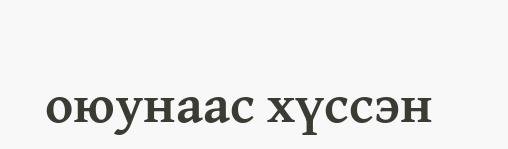оюунаас хүссэн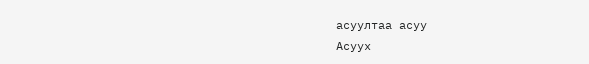асуултаа асуу
Асуух